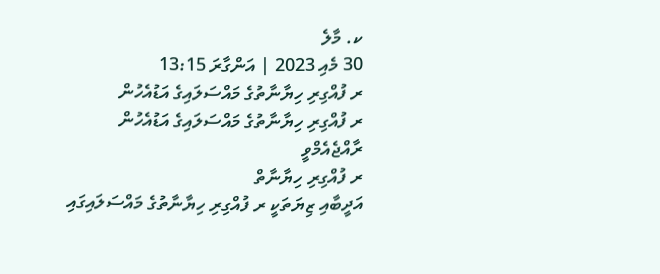ކ. މާލެ
30 މެއި 2023 | އަންގާރަ 13:15
ރ ފުއްގިރި ހިޔާނާތުގެ މައްސަލައިގެ އަޑުއެހުން
ރ ފުއްގިރި ހިޔާނާތުގެ މައްސަލައިގެ އަޑުއެހުން
ރާއްޖެއެމްވީ
ރ ފުއްގިރި ހިޔާނާތް
އަދީބާއި ޒިޔަތަކީ ރ ފުއްގިރި ހިޔާނާތުގެ މައްސަލައިގައި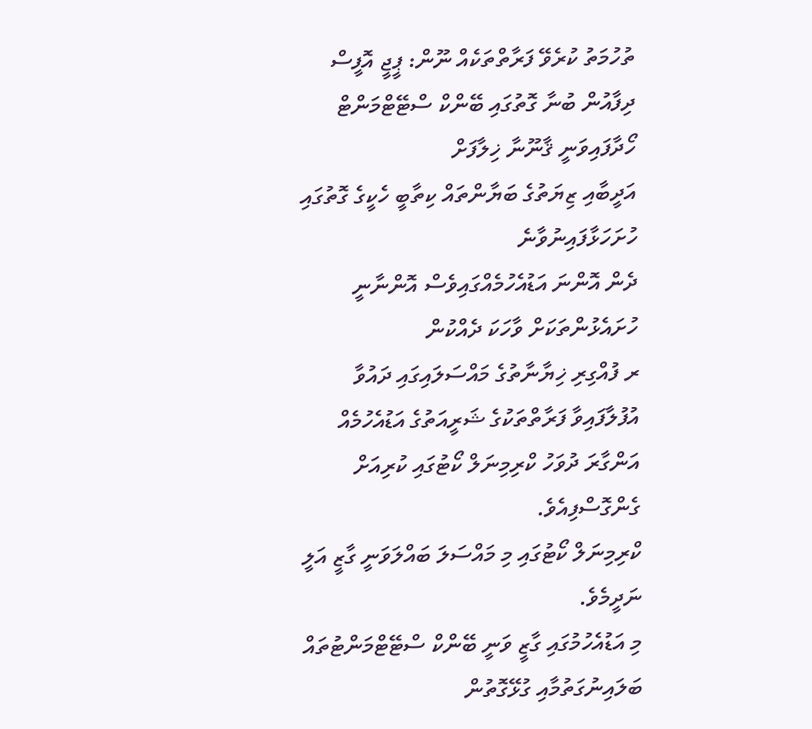ތުހުމަތު ކުރެވޭ ފަރާތްތަކެއް ނޫން: ޕީޖީ އޮފީސް
ދިފާއުން ބުނާ ގޮތުގައި ބޭންކް ސްޓޭޓްމަންޓް ހޯދާފައިވަނީ ޤާނޫނާ ޚިލާފަށް
އަދީބާއި ޒިޔަތުގެ ބަޔާންތައް ކިތާބީ ހެކީގެ ގޮތުގައި ހުށަހަޅާފައިނުވާނެ
ދެން އޮންނަ އަޑުއެހުމެއްގައިވެސް އޮންނާނީ ހުށައެޅުންތަކަށް ވާހަކަ ދެއްކުން
ރ ފުއްގިރި ޚިޔާނާތުގެ މައްސަލައިގައި ދައުވާ އުފުލާފައިވާ ފަރާތްތަކުގެ ޝަރީއަތުގެ އަޑުއެހުމެއް އަންގާރަ ދުވަހު ކްރިމިނަލް ކޯޓުގައި ކުރިއަށް ގެންގޮސްފިއެވެ.
ކްރިމިނަލް ކޯޓުގައި މި މައްސަލަ ބައްލަވަނީ ގާޒީ އަލީ ނަދީމެވެ.
މި އަޑުއެހުމުގައި ގާޒީ ވަނީ ބޭންކް ސްޓޭޓްމަންޓުތައް ބަލައިނުގަތުމާއި ގުޅޭގޮތުން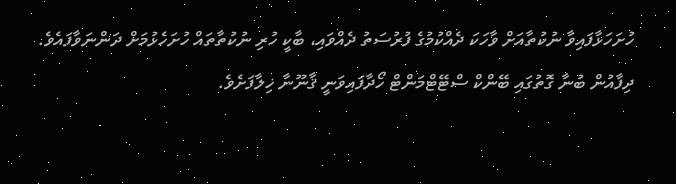ހުށަހަޅާފައިވާ ނުކުތާއަށް ވާހަކަ ދެއްކުމުގެ ފުރުސަތު ދެއްވައި، ބާކީ ހުރި ނުކުތާތައް ހުށަހެޅުމަށް ދަންނަވާފައެވެ.
ދިފާއުން ބުނާ ގޮތުގައި ބޭންކް ސްޓޭޓްމަންޓް ހޯދާފައިވަނީ ޤާނޫނާ ޚިލާފަށެވެ.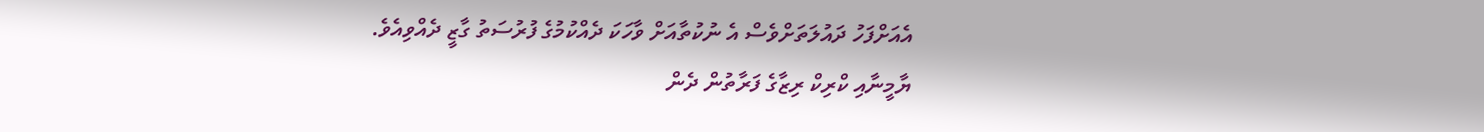އެއަށްފަހު ދައުލަތަށްވެސް އެ ނުކުތާއަށް ވާހަކަ ދެއްކުމުގެ ފުރުސަތު ގާޒީ ދެއްވިއެވެ.
ޔާމީނާއި ކްރިކް ރިޒާގެ ފަރާތުން ދެން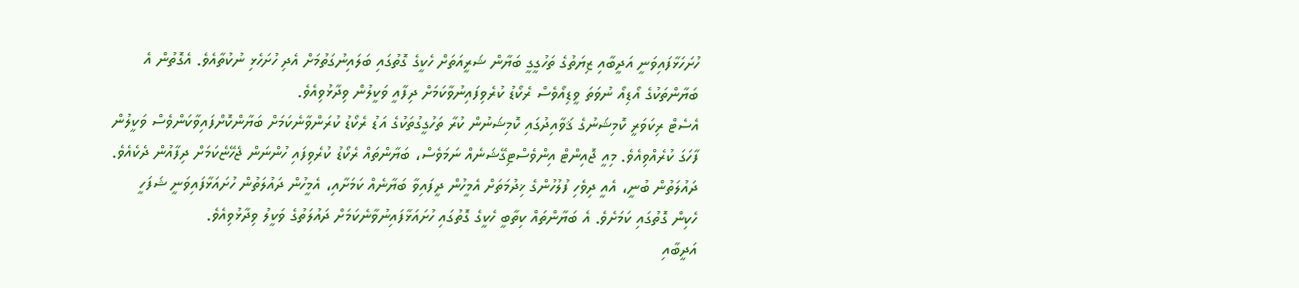ހުށަހަޅާފައިވަނީ އަދީބާއި ޒިޔަތުގެ ތަހުގީގީ ބަޔާން ޝަރީއަތަށް ހެކީގެ ގޮތުގައި ބަލައިނުގަތުމަށް އެދި ހުށަހެޅި ނުކުތާއެވެ. އެގޮތުން އެ ބަޔާންތަކުގެ އޯޑިއޯ ނުވަތަ ވީޑިއޯވެސް ރެކޯޑު ކުރެވިފައިނުވާކަމަށް ދިފާއީ ވަކީލުން ވިދާޅުވިއެވެ.
އެސެޓް ރިކަވަރީ ކޮމިޝަނުގެ ޤަވާއިދުގައި ކޮމިޝަނުން ކުރާ ތަހުގީގުތަކުގެ އަޑު ރެކޯޑު ކުރަންވާނެކަމަށް ބަޔާންކޮށްފައިވާކަންވެސް ވަކީލުން ފާހަގަ ކުރެއްވިއެވެ. މިއީ ޖޮއިންޓް އިންވެސްޓިގޭޝަނެއް ނަމަވެސް، ބަޔާންތައް ރެކޯޑު ކުރެވިފައި ހުންނަން ޖެހޭޏެކަމަށް ދިފާއުން ދެކެއެވެ.
ދައުލަތުން ބުނީ، އެއީ ދިވެހި ފުލުހުންގެ ޚިދުމަތަށް އެމީހުން ދީފައިވާ ބަޔާނެއް ކަމަށާއި، އެމީހުން ދައުލަތުން ހުށައަޅާފައިވަނީ ޝަފަހީ ހެކިން ގޮތުގައި ކަމަށެވެ. އެ ބަޔާންތައް ކިތާބީ ހެކީގެ ގޮތުގައި ހުށައަޅާފައިނުވާނެކަމަށް ދައުލަތުގެ ވަކީލު ވިދާޅުވިއެވެ.
އަދީބާއި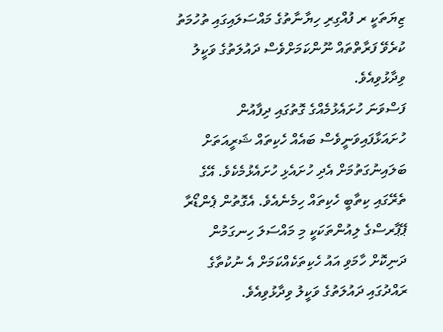ޒިޔަތަކީ ރ ފުއްގިރި ހިޔާނާތުގެ މައްސަލައިގައި ތުހުމަތު ކުރެވޭ ފަރާތްތައް ނޫންކަމަށްވެސް ދައުލަތުގެ ވަކީލު ވިދާޅުވިއެވެ.
ފަސްވަނަ ހުށައެޅުމެއްގެ ގޮތުގައި ދިފާއުން ހުށައަޅާފައިވަނީވެސް ބައެއް ހެކިތައް ޝަރީއަތަށް ބަލައިނުގަތުމަށް އެދި ހުށައެޅި ހުށައެޅުމެކެވެ. އޭގެ ތެރޭގައި ކިތާބީ ހެކިތައް ހިމެނެއެވެ. އެގޮތުން ޕެންޑޯރާ ޕޭޕާރސްގެ ލިއުންތަކަކީ މި މައްސަލަ ހިނގަމުން ދަނިކޮށް ހާމަވި އައު ހެކިތަކެއްކަމަށް އެ ނުކުތާގެ ރައްދުގައި ދައުލަތުގެ ވަކީލު ވިދާޅުވިއެވެ.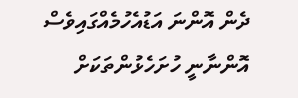ދެން އޮންނަ އަޑުއެހުމެއްގައިވެސް އޮންނާނީ ހުށަހެޅުންތަކަށް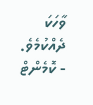ވާހަކަ ދެއްކުމެވެ.
- ކޮމެންޓް